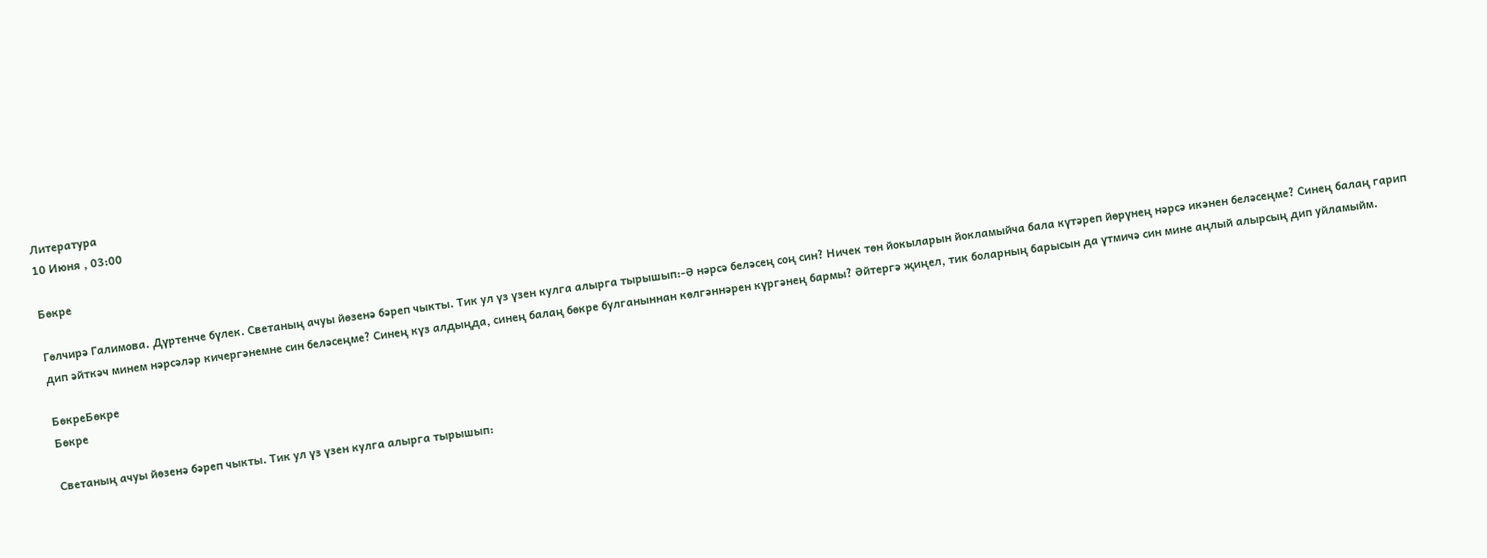Литература
10 Июня , 03:00

Бөкре

Гөлчирә Галимова. Дүртенче бүлек. Светаның ачуы йөзенә бәреп чыкты. Тик ул үз үзен кулга алырга тырышып:-Ә нәрсә беләсең соң син? Ничек төн йокыларын йокламыйча бала күтәреп йөрүнең нәрсә икәнен беләсеңме? Синең балаң гарип дип әйткәч минем нәрсәләр кичергәнемне син беләсеңме? Синең күз алдыңда, синең балаң бөкре булганыннан көлгәннәрен күргәнең бармы? Әйтергә җиңел, тик боларның барысын да үтмичә син мине аңлый алырсың дип уйламыйм.

БөкреБөкре
Бөкре

Светаның ачуы йөзенә бәреп чыкты. Тик ул үз үзен кулга алырга тырышып: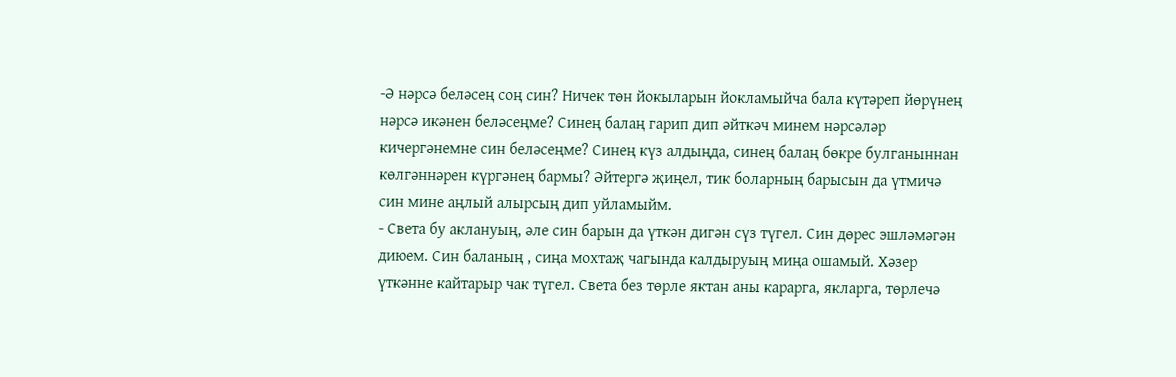-Ә нәрсә беләсең соң син? Ничек төн йокыларын йокламыйча бала күтәреп йөрүнең нәрсә икәнен беләсеңме? Синең балаң гарип дип әйткәч минем нәрсәләр кичергәнемне син беләсеңме? Синең күз алдыңда, синең балаң бөкре булганыннан көлгәннәрен күргәнең бармы? Әйтергә җиңел, тик боларның барысын да үтмичә син мине аңлый алырсың дип уйламыйм.
- Света бу аклануың, әле син барын да үткән дигән сүз түгел. Син дөрес эшләмәгән диюем. Син баланың , сиңа мохтаҗ чагында калдыруың миңа ошамый. Хәзер үткәнне кайтарыр чак түгел. Света без төрле яктан аны карарга, якларга, төрлечә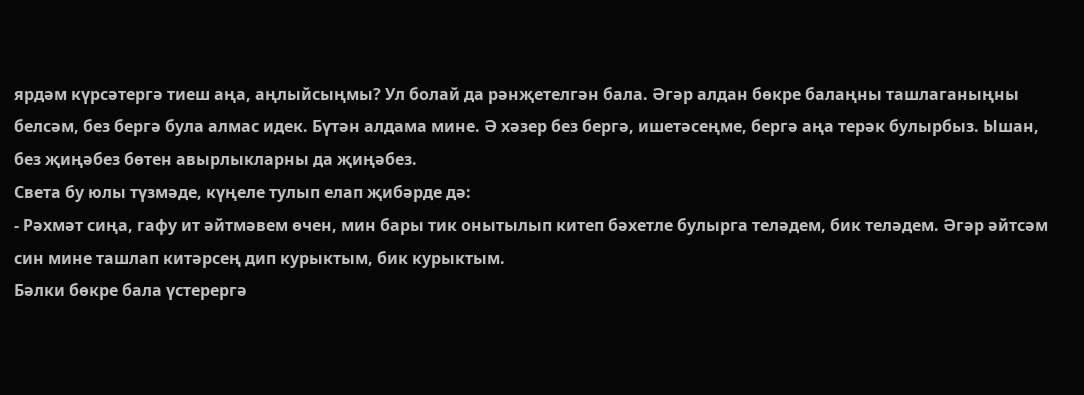ярдәм күрсәтергә тиеш аңа, аңлыйсыңмы? Ул болай да рәнҗетелгән бала. Әгәр алдан бөкре балаңны ташлаганыңны белсәм, без бергә була алмас идек. Бүтән алдама мине. Ә хәзер без бергә, ишетәсеңме, бергә аңа терәк булырбыз. Ышан, без җиңәбез бөтен авырлыкларны да җиңәбез.
Света бу юлы түзмәде, күңеле тулып елап җибәрде дә:
- Рәхмәт сиңа, гафу ит әйтмәвем өчен, мин бары тик онытылып китеп бәхетле булырга теләдем, бик теләдем. Әгәр әйтсәм син мине ташлап китәрсең дип курыктым, бик курыктым.
Бәлки бөкре бала үстерергә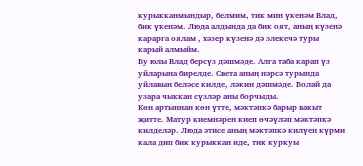курыкканмындыр, белмим, тик мин үкенәм Влад, бик үкенәм. Люда алдында да бик оят, аның күзенә карарга оялам , хәзер күзенә дә элекечә туры карый алмыйм.
Бу юлы Влад берсүз дәшмәде. Алга таба карап үз уйларына бирелде. Света аның нәрсә турында уйлавын беләсе килде, ләкин дәшмәде. Болай да узара чыккан сүзләр аны борчыды.
Көн артыннан көн үтте, мәктәпкә барыр вакыт җитте. Матур киемнәрен киеп өчәүләп мәктәпкә килделәр. Люда әтисе аның мәктәпкә килүен күрми кала дип бик курыккан иде, тик куркуы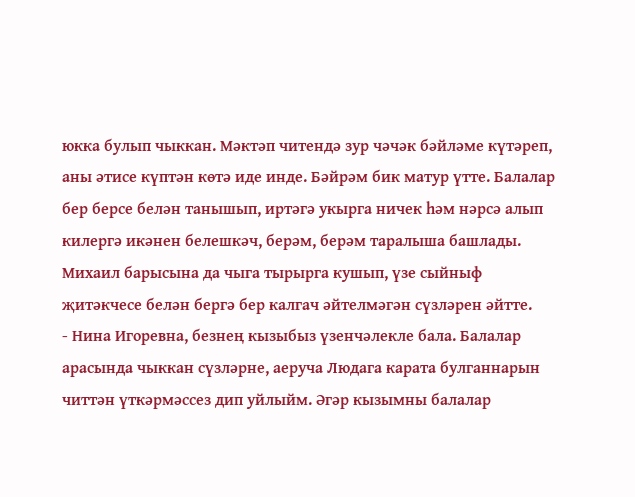юкка булып чыккан. Мәктәп читендә зур чәчәк бәйләме күтәреп, аны әтисе күптән көтә иде инде. Бәйрәм бик матур үтте. Балалар бер берсе белән танышып, иртәгә укырга ничек һәм нәрсә алып килергә икәнен белешкәч, берәм, берәм таралыша башлады. Михаил барысына да чыга тырырга кушып, үзе сыйныф җитәкчесе белән бергә бер калгач әйтелмәгән сүзләрен әйтте.
- Нина Игоревна, безнең кызыбыз үзенчәлекле бала. Балалар арасында чыккан сүзләрне, аеруча Людага карата булганнарын читтән үткәрмәссез дип уйлыйм. Әгәр кызымны балалар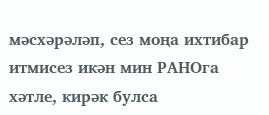мәсхәрәләп, сез моңа ихтибар итмисез икән мин РАНОга хәтле, кирәк булса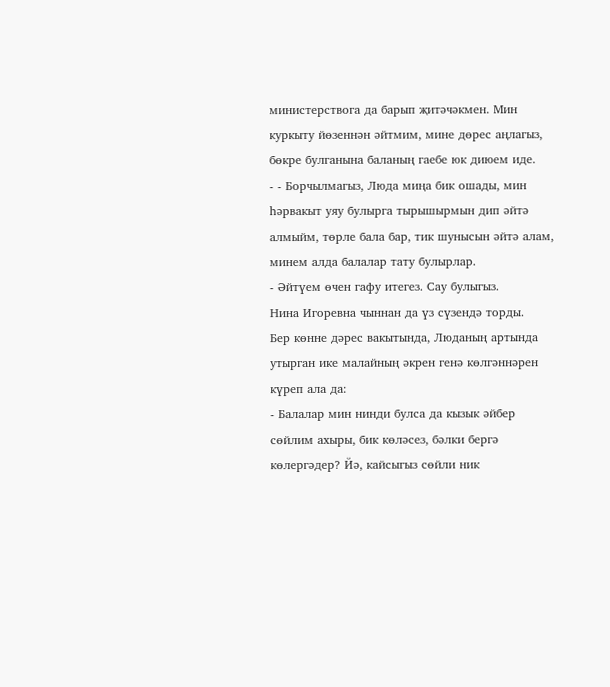министерствога да барып җитәчәкмен. Мин куркыту йөзеннән әйтмим, мине дөрес аңлагыз, бөкре булганына баланың гаебе юк диюем иде.
- - Борчылмагыз, Люда миңа бик ошады, мин һәрвакыт уяу булырга тырышырмын дип әйтә алмыйм, төрле бала бар, тик шунысын әйтә алам, минем алда балалар тату булырлар.
- Әйтүем өчен гафу итегез. Сау булыгыз.
Нина Игоревна чыннан да үз сүзендә торды.
Бер көнне дәрес вакытында, Люданың артында утырган ике малайның әкрен генә көлгәннәрен күреп ала да:
- Балалар мин нинди булса да кызык әйбер сөйлим ахыры, бик көләсез, бәлки бергә көлергәдер? Йә, кайсыгыз сөйли ник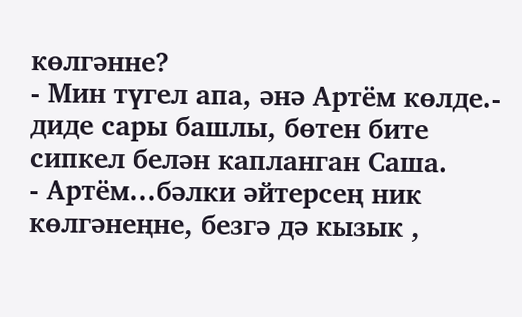көлгәнне?
- Мин түгел апа, әнә Артём көлде.- диде сары башлы, бөтен бите сипкел белән капланган Саша.
- Артём...бәлки әйтерсең ник көлгәнеңне, безгә дә кызык ,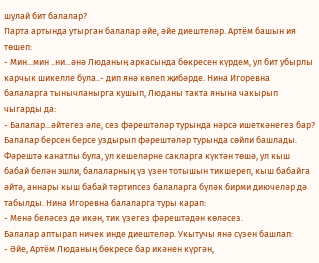шулай бит балалар?
Парта артында утырган балалар әйе, әйе диештеләр. Артём башын ия төшеп:
- Мин...мин ..ни...әнә Люданың аркасында бөкресен күрдем, ул бит убырлы карчык шикелле була..- дип янә көлеп җибәрде. Нина Игоревна балаларга тынычланырга кушып, Люданы такта янына чакырып чыгарды да:
- Балалар...әйтегез әле, сез фәрештәләр турында нәрсә ишеткәнегез бар?
Балалар берсен берсе уздырып фәрештәләр турында сөйли башлады. Фәрештә канатлы була, ул кешеләрне сакларга күктән төшә, ул кыш бабай белән эшли, балаларның үз үзен тотышын тикшереп, кыш бабайга әйтә, аннары кыш бабай тәртипсез балаларга бүләк бирми диючеләр дә табылды. Нина Игоревна балаларга туры карап:
- Менә беләсез дә икән, тик үзегез фәрештәдән көләсез.
Балалар аптырап ничек инде диештеләр. Укытучы янә сүзен башлап:
- Әйе, Артём Люданың бөкресе бар икәнен күргән,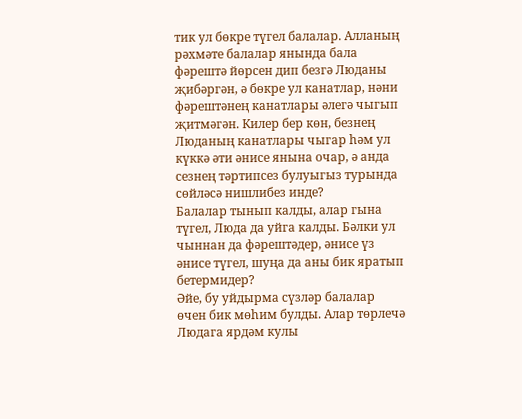тик ул бөкре түгел балалар. Алланың рәхмәте балалар янында бала фәрештә йөрсен дип безгә Люданы җибәргән, ә бөкре ул канатлар, нәни фәрештәнең канатлары әлегә чыгып җитмәгән. Килер бер көн, безнең Люданың канатлары чыгар һәм ул күккә әти әнисе янына очар, ә анда сезнең тәртипсез булуыгыз турында сөйләсә нишлибез инде?
Балалар тынып калды, алар гына түгел, Люда да уйга калды. Бәлки ул чыннан да фәрештәдер, әнисе үз әнисе түгел, шуңа да аны бик яратып бетермидер?
Әйе, бу уйдырма сүзләр балалар өчен бик мөһим булды. Алар төрлечә Людага ярдәм кулы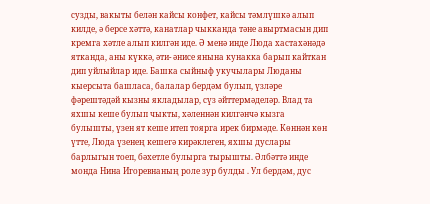сузды, вакыты белән кайсы конфет, кайсы тәмлүшкә алып килде, ә берсе хәттә, канатлар чыкканда тәне авыртмасын дип кремга хәтле алып килгән иде. Ә менә инде Люда хастахәнәдә ятканда, аны күккә, әти- әнисе янына кунакка барып кайткан дип уйлыйлар иде. Башка сыйныф укучылары Люданы кыерсыта башласа, балалар бердәм булып, үзләре фәрештәдәй кызны якладылар, сүз әйттермәделәр. Влад та яхшы кеше булып чыкты, хәленнән килгәнчә кызга булышты, үзен ят кеше итеп тоярга ирек бирмәде. Көннән көн үтте, Люда үзенең кешегә кирәклеген, яхшы дуслары барлыгын тоеп, бәхетле булырга тырышты. Әлбәттә инде монда Нина Игоревнаның роле зур булды . Ул бердәм, дус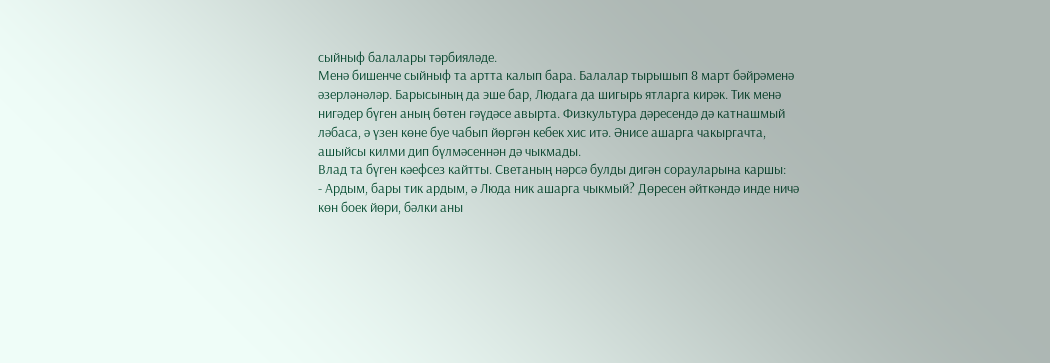сыйныф балалары тәрбияләде.
Менә бишенче сыйныф та артта калып бара. Балалар тырышып 8 март бәйрәменә әзерләнәләр. Барысының да эше бар, Людага да шигырь ятларга кирәк. Тик менә нигәдер бүген аның бөтен гәүдәсе авырта. Физкультура дәресендә дә катнашмый ләбаса, ә үзен көне буе чабып йөргән кебек хис итә. Әнисе ашарга чакыргачта, ашыйсы килми дип бүлмәсеннән дә чыкмады.
Влад та бүген кәефсез кайтты. Светаның нәрсә булды дигән сорауларына каршы:
- Ардым, бары тик ардым, ә Люда ник ашарга чыкмый? Дөресен әйткәндә инде ничә көн боек йөри, бәлки аны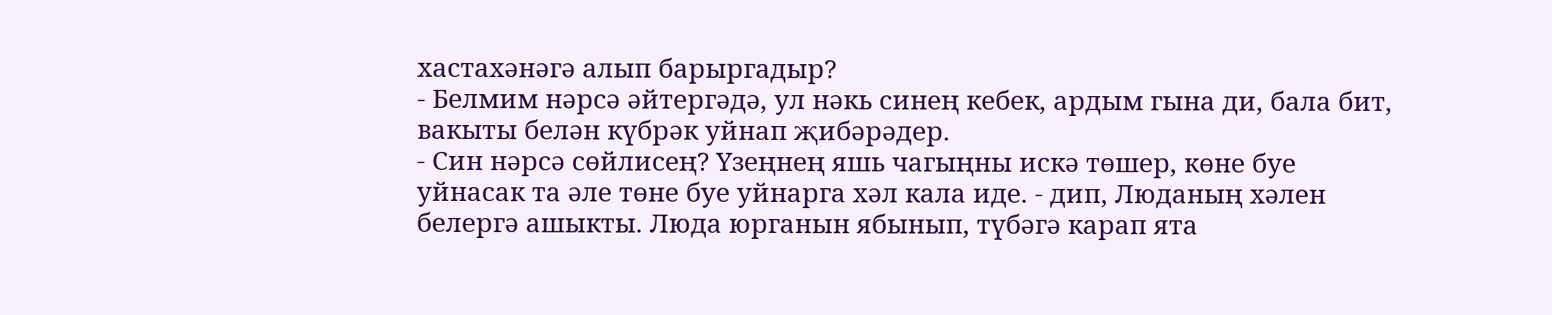хастахәнәгә алып барыргадыр?
- Белмим нәрсә әйтергәдә, ул нәкь синең кебек, ардым гына ди, бала бит, вакыты белән күбрәк уйнап җибәрәдер.
- Син нәрсә сөйлисең? Үзеңнең яшь чагыңны искә төшер, көне буе уйнасак та әле төне буе уйнарга хәл кала иде. - дип, Люданың хәлен белергә ашыкты. Люда юрганын ябынып, түбәгә карап ята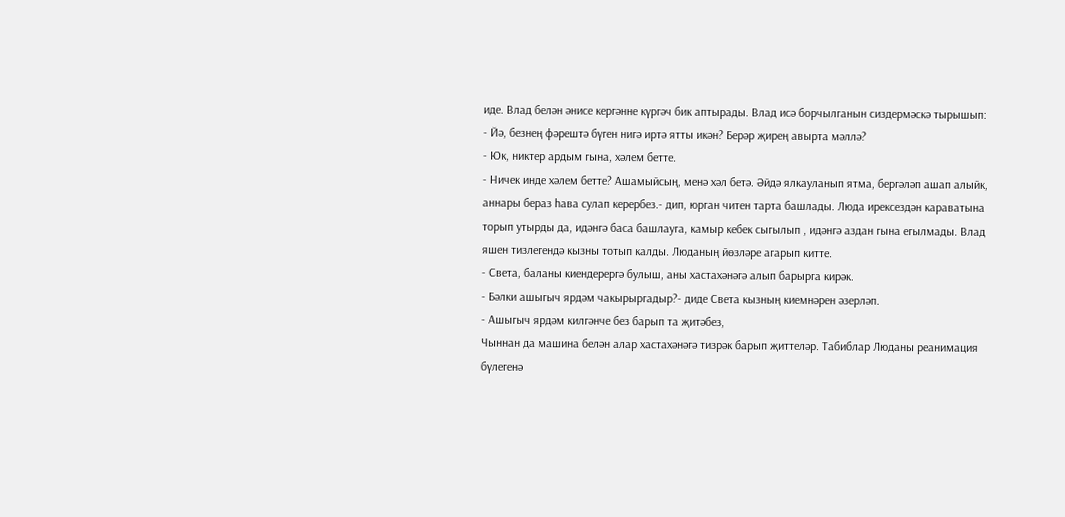иде. Влад белән әнисе кергәнне күргәч бик аптырады. Влад исә борчылганын сиздермәскә тырышып:
- Йә, безнең фәрештә бүген нигә иртә ятты икән? Берәр җирең авырта мәллә?
- Юк, никтер ардым гына, хәлем бетте.
- Ничек инде хәлем бетте? Ашамыйсың, менә хәл бетә. Әйдә ялкауланып ятма, бергәләп ашап алыйк, аннары бераз һава сулап керербез.- дип, юрган читен тарта башлады. Люда ирексездән караватына торып утырды да, идәнгә баса башлауга, камыр кебек сыгылып , идәнгә аздан гына егылмады. Влад яшен тизлегендә кызны тотып калды. Люданың йөзләре агарып китте.
- Света, баланы киендерергә булыш, аны хастахәнәгә алып барырга кирәк.
- Бәлки ашыгыч ярдәм чакырыргадыр?- диде Света кызның киемнәрен әзерләп.
- Ашыгыч ярдәм килгәнче без барып та җитәбез,
Чыннан да машина белән алар хастахәнәгә тизрәк барып җиттеләр. Табиблар Люданы реанимация бүлегенә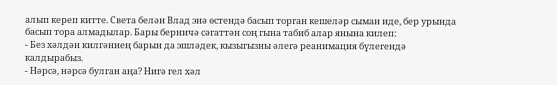алып кереп китте. Света белән Влад энә өстендә басып торган кешеләр сыман иде, бер урында басып тора алмадылар. Бары берничә сәгаттән соң гына табиб алар янына килеп:
- Без хәлдән килгәннең барын да эшләдек, кызыгызны әлегә реанимация бүлегендә калдырабыз.
- Нәрсә, нәрсә булган аңа? Нигә гел хәл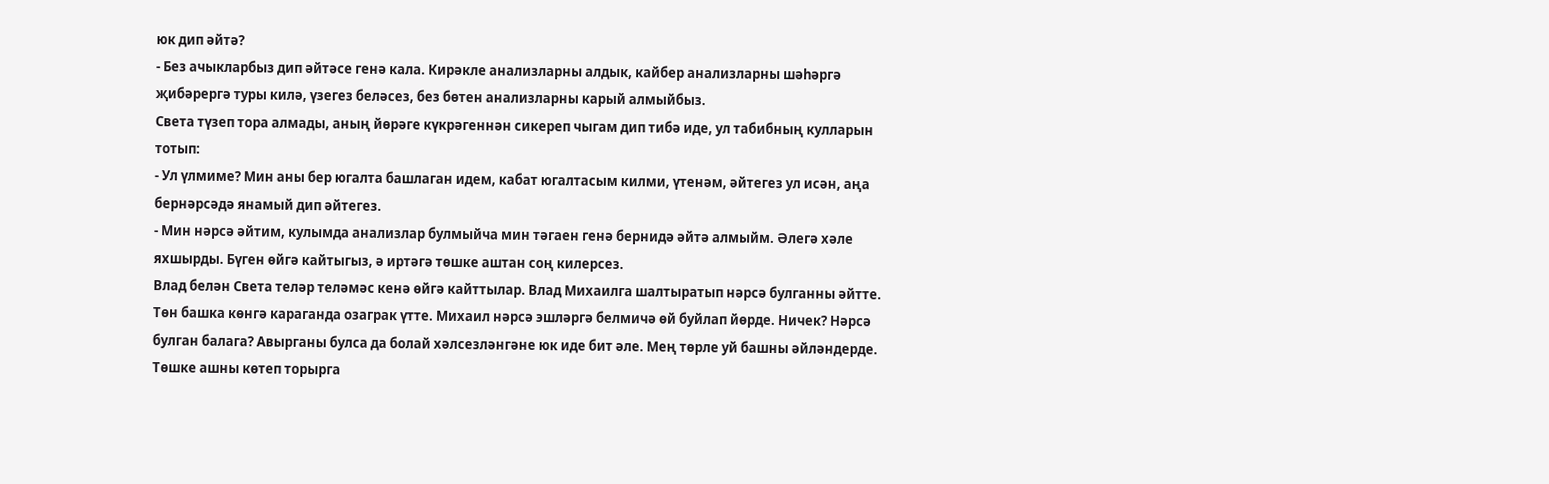юк дип әйтә?
- Без ачыкларбыз дип әйтәсе генә кала. Кирәкле анализларны алдык, кайбер анализларны шәһәргә җибәрергә туры килә, үзегез беләсез, без бөтен анализларны карый алмыйбыз.
Света түзеп тора алмады, аның йөрәге күкрәгеннән сикереп чыгам дип тибә иде, ул табибның кулларын тотып:
- Ул үлмиме? Мин аны бер югалта башлаган идем, кабат югалтасым килми, үтенәм, әйтегез ул исән, аңа бернәрсәдә янамый дип әйтегез.
- Мин нәрсә әйтим, кулымда анализлар булмыйча мин тәгаен генә бернидә әйтә алмыйм. Әлегә хәле яхшырды. Бүген өйгә кайтыгыз, ә иртәгә төшке аштан соң килерсез.
Влад белән Света теләр теләмәс кенә өйгә кайттылар. Влад Михаилга шалтыратып нәрсә булганны әйтте.
Төн башка көнгә караганда озаграк үтте. Михаил нәрсә эшләргә белмичә өй буйлап йөрде. Ничек? Нәрсә булган балага? Авырганы булса да болай хәлсезләнгәне юк иде бит әле. Мең төрле уй башны әйләндерде. Төшке ашны көтеп торырга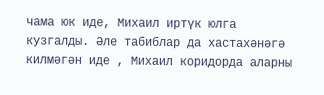чама юк иде, Михаил иртүк юлга кузгалды. Әле табиблар да хастахәнәгә килмәгән иде , Михаил коридорда аларны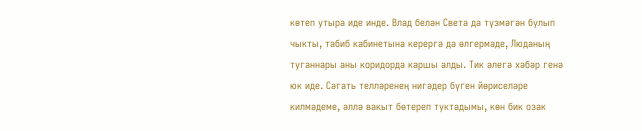көтеп утыра иде инде. Влад белән Света да түзмәгән булып чыкты, табиб кабинетына керергә дә өлгермәде, Люданың туганнары аны коридорда каршы алды. Тик әлегә хәбәр генә юк иде. Сәгать телләренең нигәдер бүген йөриселәре килмәдеме, әллә вакыт бөтереп туктадымы, көн бик озак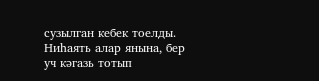сузылган кебек тоелды. Ниһаять алар янына, бер уч кәгазь тотып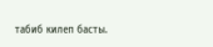табиб килеп басты.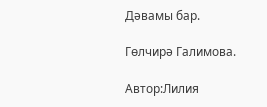Дәвамы бар.

Гөлчирә Галимова.

Автор:Лилия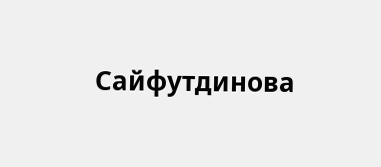Сайфутдинова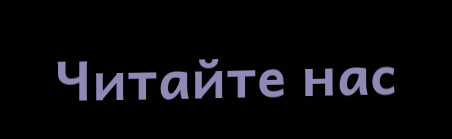Читайте нас